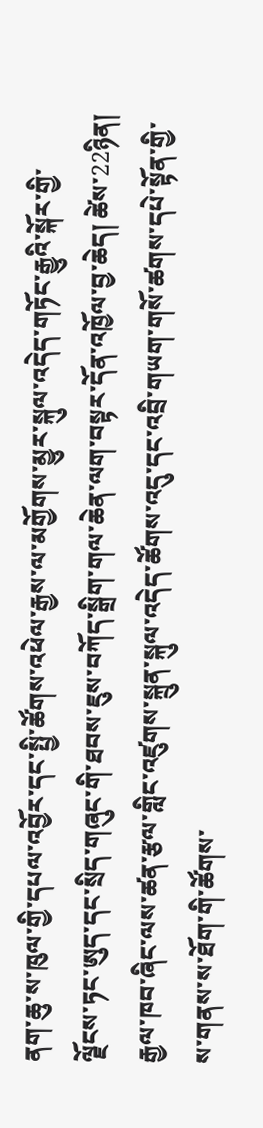ནག་ཆུ་ས་ཁུལ་གྱི་དཔལ་འབྱོར་དང་སྤྱི་ཚོགས་འཕེལ་རྒྱས་ལ་མགྱོགས་མྱུར་སྐུལ་འདེད་གཏོང་རྒྱུའི་སྐོར་གྱི་ལྗོངས་ཏང་ཨུད་དང་སྲིད་གཞུང་གི་ཐབས་ཇུས་བཀོད་སྒྲིག་གལ་ཆེན་ལག་བསྟར་དོན་འཁྱོལ་བྱ་ཆེད། ཚེས་22ཉིན། རྒྱལ་ཁབ་ཞིང་ལས་ཚན་རྩལ་གླིང་འཛུགས་སྐྲུན་སྐུལ་འདེད་ཚོགས་འདུ་དང་འབྲི་གཡག་གསོ་ཚགས་དཔེ་སྟོན་གྱི་ས་གནས་ས་ཐོག་གི་ཚོགས་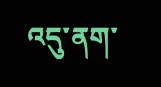འདུ་ནག་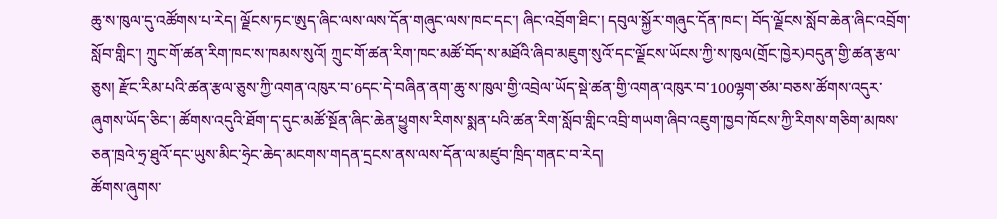ཆུ་ས་ཁུལ་དུ་འཚོགས་པ་རེད། ལྗོངས་ཏང་ཨུད་ཞིང་ལས་ལས་དོན་གཞུང་ལས་ཁང་དང་། ཞིང་འབྲོག་ཐིང་། དབུལ་སྐྱོར་གཞུང་དོན་ཁང་། བོད་ལྗོངས་སློབ་ཆེན་ཞིང་འབྲོག་སློབ་གླིང་། ཀྲུང་གོ་ཚན་རིག་ཁང་ས་ཁམས་སུའོ། ཀྲུང་གོ་ཚན་རིག་ཁང་མཚོ་བོད་ས་མཐོའི་ཞིབ་མཇུག་སུའོ་དང་ལྗོངས་ཡོངས་ཀྱི་ས་ཁུལ(གྲོང་ཁྱེར)བདུན་གྱི་ཚན་རྩལ་ཅུས། རྫོང་རིམ་པའི་ཚན་རྩལ་ཅུས་ཀྱི་འགན་འཁུར་བ་6དང་དེ་བཞིན་ནག་ཆུ་ས་ཁུལ་གྱི་འབྲེལ་ཡོད་སྡེ་ཚན་གྱི་འགན་འཁུར་བ་100ལྷག་ཙམ་བཅས་ཚོགས་འདུར་ཞུགས་ཡོད་ཅིང་། ཚོགས་འདུའི་ཐོག་ད་དུང་མཚོ་སྔོན་ཞིང་ཆེན་ཕྱུགས་རིགས་སྨན་པའི་ཚན་རིག་སློབ་གླིང་འབྲི་གཡག་ཞིབ་འཇུག་ཁྱབ་ཁོངས་ཀྱི་རིགས་གཅིག་མཁས་ཅན་ཁྲའེ་ཧྲ་ཐུའོ་དང་ཡུས་མིང་ཧྲེང་ཆེད་མངགས་གདན་དྲངས་ནས་ལས་དོན་ལ་མཛུབ་ཁྲིད་གནང་བ་རེད།
ཚོགས་ཞུགས་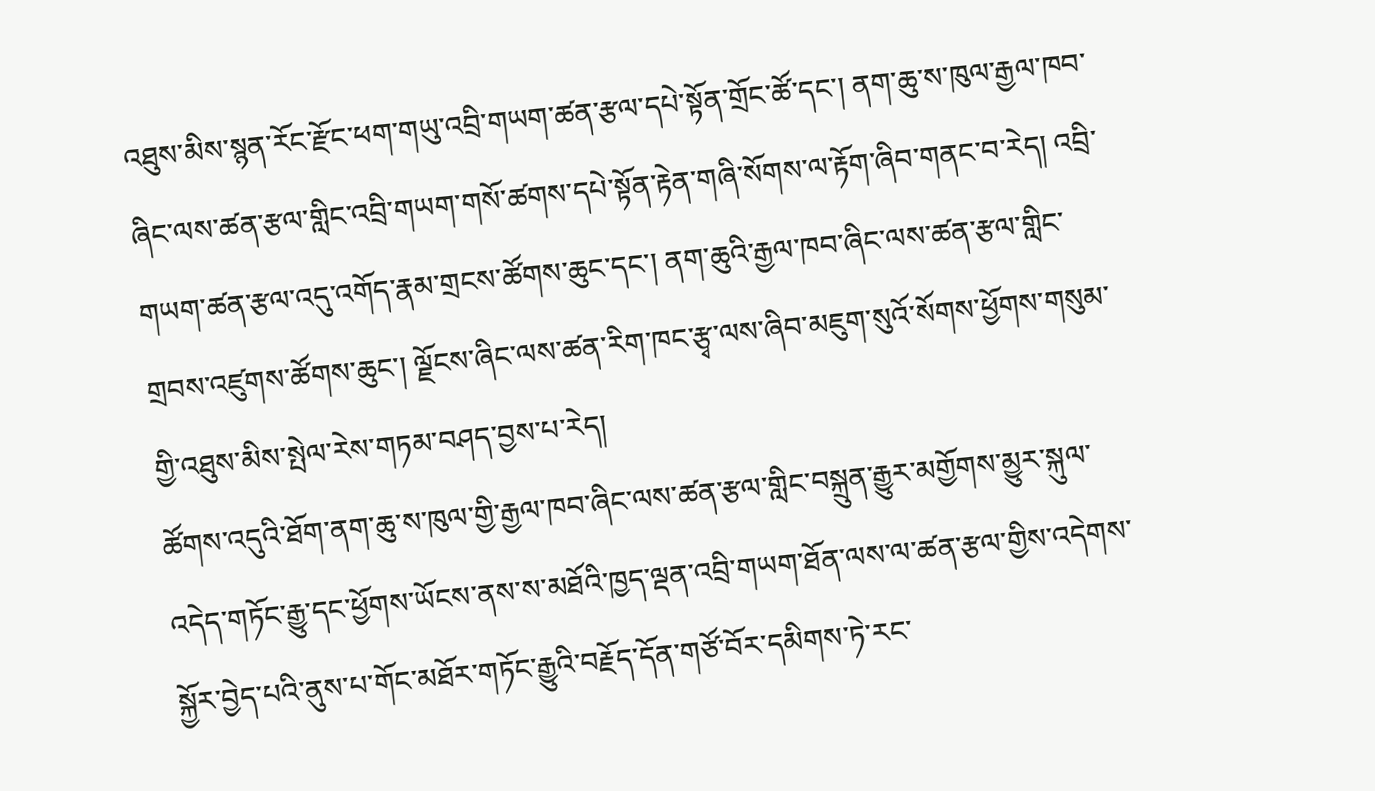འཐུས་མིས་སྙན་རོང་རྫོང་ཕག་གཡུ་འབྲི་གཡག་ཚན་རྩལ་དཔེ་སྟོན་གྲོང་ཚོ་དང་། ནག་ཆུ་ས་ཁུལ་རྒྱལ་ཁབ་ཞིང་ལས་ཚན་རྩལ་གླིང་འབྲི་གཡག་གསོ་ཚགས་དཔེ་སྟོན་རྟེན་གཞི་སོགས་ལ་རྟོག་ཞིབ་གནང་བ་རེད། འབྲི་གཡག་ཚན་རྩལ་འདུ་འགོད་རྣམ་གྲངས་ཚོགས་ཆུང་དང་། ནག་ཆུའི་རྒྱལ་ཁབ་ཞིང་ལས་ཚན་རྩལ་གླིང་གྲབས་འཛུགས་ཚོགས་ཆུང་། ལྗོངས་ཞིང་ལས་ཚན་རིག་ཁང་རྩྭ་ལས་ཞིབ་མཇུག་སུའོ་སོགས་ཕྱོགས་གསུམ་གྱི་འཐུས་མིས་སྤེལ་རེས་གཏམ་བཤད་བྱས་པ་རེད།
ཚོགས་འདུའི་ཐོག་ནག་ཆུ་ས་ཁུལ་གྱི་རྒྱལ་ཁབ་ཞིང་ལས་ཚན་རྩལ་གླིང་བསྐྲུན་རྒྱུར་མགྱོགས་མྱུར་སྐུལ་འདེད་གཏོང་རྒྱུ་དང་ཕྱོགས་ཡོངས་ནས་ས་མཐོའི་ཁྱད་ལྡན་འབྲི་གཡག་ཐོན་ལས་ལ་ཚན་རྩལ་གྱིས་འདེགས་སྐྱོར་བྱེད་པའི་ནུས་པ་གོང་མཐོར་གཏོང་རྒྱུའི་བརྗོད་དོན་གཙོ་བོར་དམིགས་ཏེ་རང་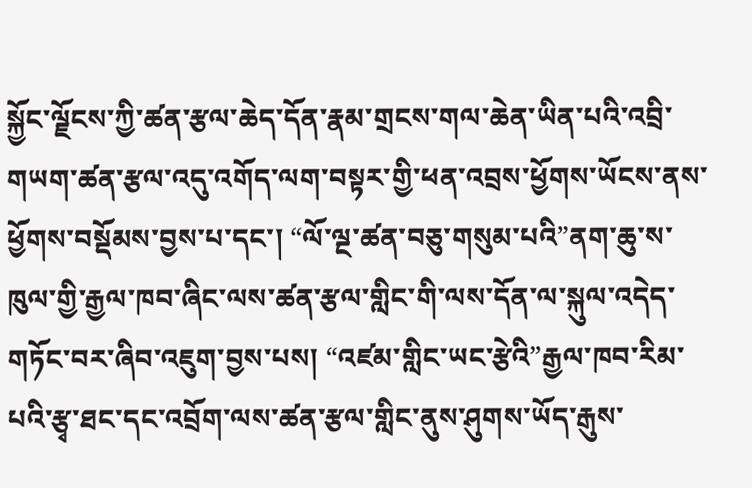སྐྱོང་ལྗོངས་ཀྱི་ཚན་རྩལ་ཆེད་དོན་རྣམ་གྲངས་གལ་ཆེན་ཡིན་པའི་འབྲི་གཡག་ཚན་རྩལ་འདུ་འགོད་ལག་བསྟར་གྱི་ཕན་འབྲས་ཕྱོགས་ཡོངས་ནས་ཕྱོགས་བསྡོམས་བྱས་པ་དང་། “ལོ་ལྔ་ཚན་བཅུ་གསུམ་པའི”ནག་ཆུ་ས་ཁུལ་གྱི་རྒྱལ་ཁབ་ཞིང་ལས་ཚན་རྩལ་གླིང་གི་ལས་དོན་ལ་སྐུལ་འདེད་གཏོང་བར་ཞིབ་འཇུག་བྱས་པས། “འཛམ་གླིང་ཡང་རྩེའི”རྒྱལ་ཁབ་རིམ་པའི་རྩྭ་ཐང་དང་འབྲོག་ལས་ཚན་རྩལ་གླིང་ནུས་ཤུགས་ཡོད་རྒུས་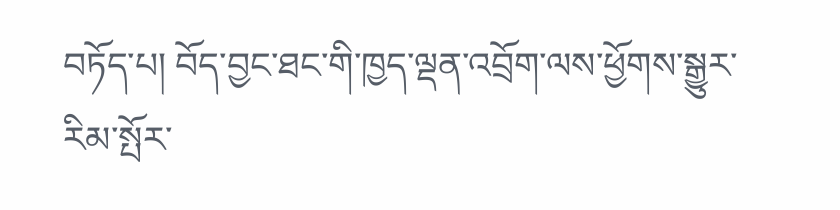བཏོད་པ། བོད་བྱང་ཐང་གི་ཁྱད་ལྡན་འབྲོག་ལས་ཕྱོགས་སྒྱུར་རིམ་སྤོར་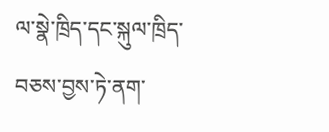ལ་སྣེ་ཁྲིད་དང་སྐུལ་ཁྲིད་བཅས་བྱས་ཏེ་ནག་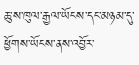ཆུ་ས་ཁུལ་རྒྱལ་ཡོངས་དང་མཉམ་དུ་ཕྱོགས་ཡོངས་ནས་འབྱོར་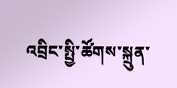འབྲིང་སྤྱི་ཚོགས་སྐྲུན་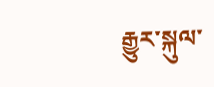རྒྱུར་སྐུལ་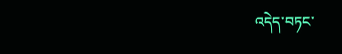འདེད་བཏང་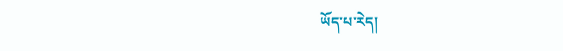ཡོད་པ་རེད།